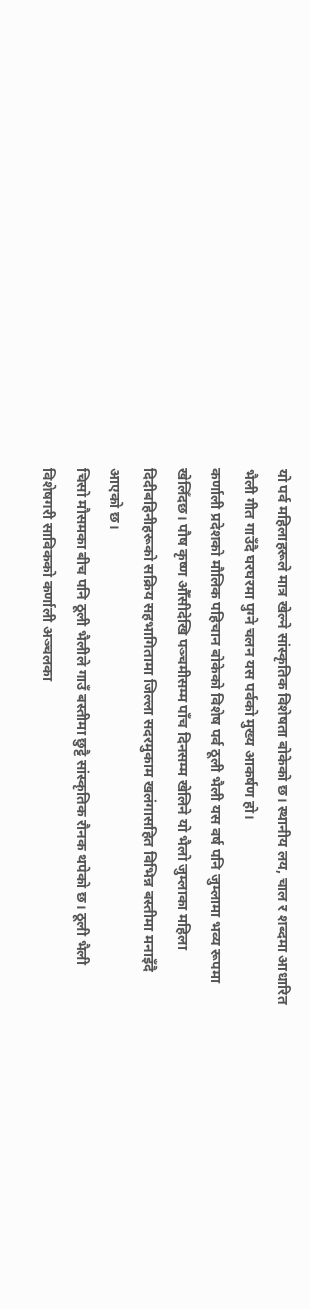यो पर्व महिलाहरूले मात्र खेल्ने सांस्कृतिक विशेषता बोकेको छ। स्थानीय लय, चाल र शब्दमा आधारित भैली गीत गाउँदै घरघरमा पुग्ने चलन यस पर्वको मुख्य आकर्षण हो।
कर्णाली प्रदेशको मौलिक पहिचान बोकेको विशेष पर्व ठूली भैली यस वर्ष पनि जुम्लामा भव्य रूपमा खेलिँदछ। पौष कृष्ण औँसीदेखि पञ्चमीसम्म पाँच दिनसम्म खेलिने यो भैलो जुम्लाका महिला दिदीबहिनीहरूको सक्रिय सहभागितामा जिल्ला सदरमुकाम खलंगासहित विभिन्न बस्तीमा मनाइँदै आएको छ।
चिसो मौसमका बीच पनि ठूली भैलीले गाउँ बस्तीमा छुट्टै सांस्कृतिक रौनक थपेको छ। ठूली भैली विशेषगरी साविकको कर्णाली अञ्चलका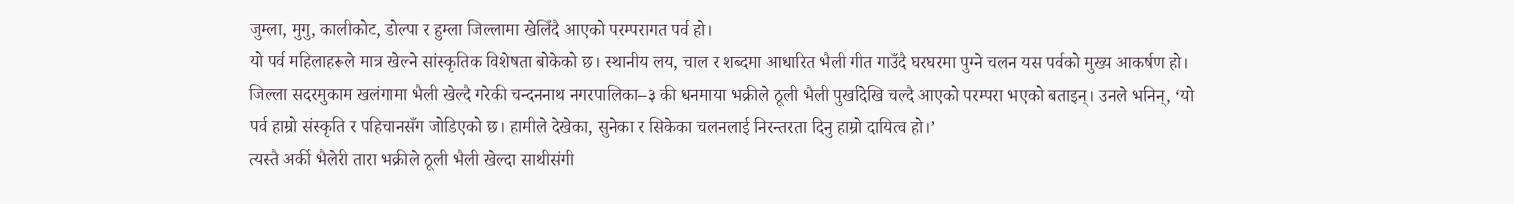जुम्ला, मुगु, कालीकोट, डोल्पा र हुम्ला जिल्लामा खेलिँदै आएको परम्परागत पर्व हो।
यो पर्व महिलाहरूले मात्र खेल्ने सांस्कृतिक विशेषता बोकेको छ। स्थानीय लय, चाल र शब्दमा आधारित भैली गीत गाउँदै घरघरमा पुग्ने चलन यस पर्वको मुख्य आकर्षण हो।
जिल्ला सदरमुकाम खलंगामा भैली खेल्दै गरेकी चन्दननाथ नगरपालिका–३ की धनमाया भक्रीले ठूली भैली पुर्खादेखि चल्दै आएको परम्परा भएको बताइन्। उनले भनिन्, ‘यो पर्व हाम्रो संस्कृति र पहिचानसँग जोडिएको छ। हामीले देखेका, सुनेका र सिकेका चलनलाई निरन्तरता दिनु हाम्रो दायित्व हो।’
त्यस्तै अर्की भैलेरी तारा भक्रीले ठूली भैली खेल्दा साथीसंगी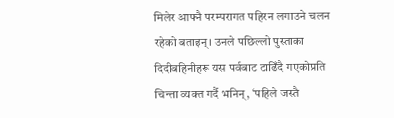मिलेर आफ्नै परम्परागत पहिरन लगाउने चलन रहेको बताइन्। उनले पछिल्लो पुस्ताका दिदीबहिनीहरू यस पर्वबाट टाढिँदै गएकोप्रति चिन्ता व्यक्त गर्दै भनिन्, ‘पहिले जस्तै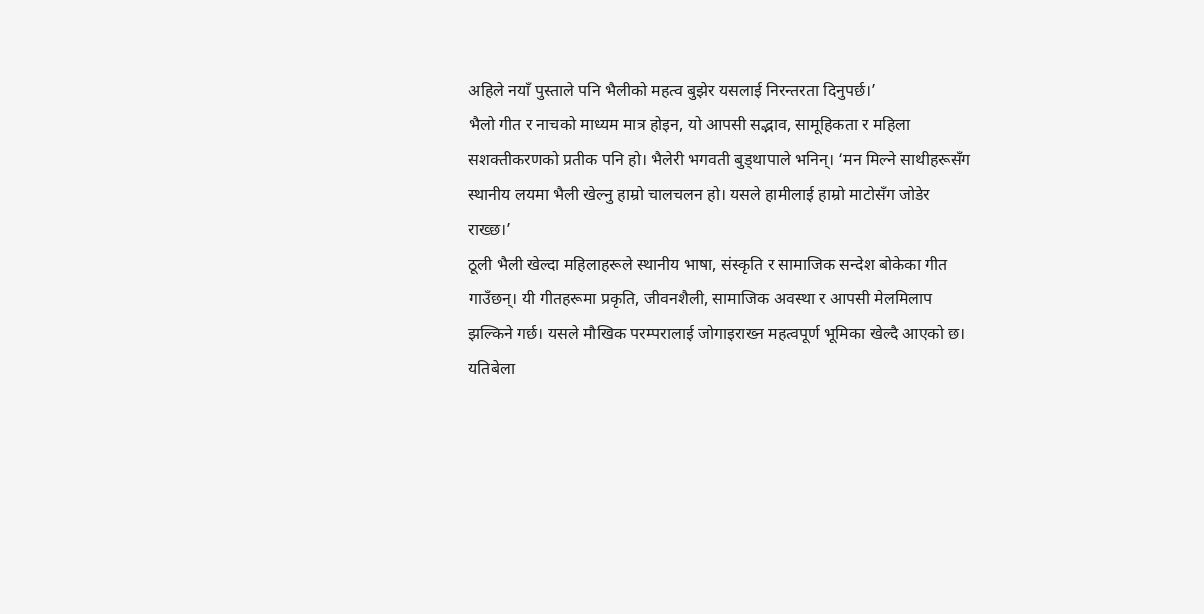अहिले नयाँ पुस्ताले पनि भैलीको महत्व बुझेर यसलाई निरन्तरता दिनुपर्छ।’
भैलो गीत र नाचको माध्यम मात्र होइन, यो आपसी सद्भाव, सामूहिकता र महिला सशक्तीकरणको प्रतीक पनि हो। भैलेरी भगवती बुड्थापाले भनिन्। ‘मन मिल्ने साथीहरूसँग स्थानीय लयमा भैली खेल्नु हाम्रो चालचलन हो। यसले हामीलाई हाम्रो माटोसँग जोडेर राख्छ।’
ठूली भैली खेल्दा महिलाहरूले स्थानीय भाषा, संस्कृति र सामाजिक सन्देश बोकेका गीत गाउँछन्। यी गीतहरूमा प्रकृति, जीवनशैली, सामाजिक अवस्था र आपसी मेलमिलाप झल्किने गर्छ। यसले मौखिक परम्परालाई जोगाइराख्न महत्वपूर्ण भूमिका खेल्दै आएको छ।
यतिबेला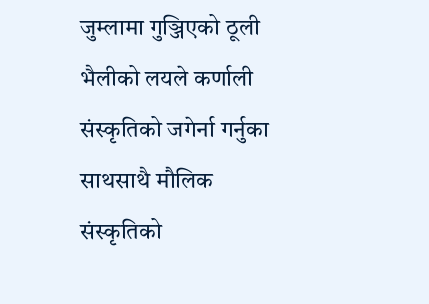जुम्लामा गुञ्जिएको ठूली भैलीको लयले कर्णाली संस्कृतिको जगेर्ना गर्नुका साथसाथै मौलिक संस्कृतिको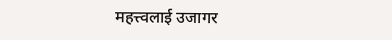महत्त्वलाई उजागर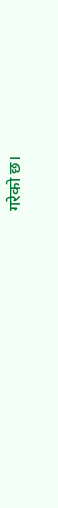गरेको छ।